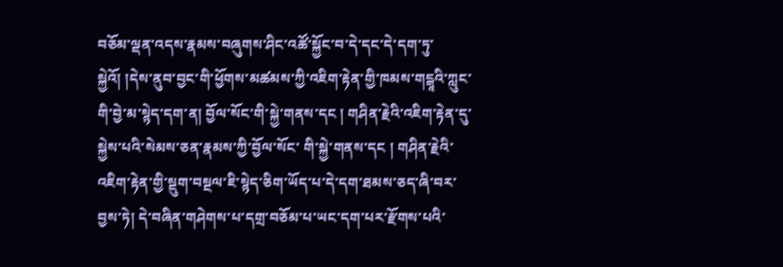བཅོམ་ལྡན་འདས་རྣམས་བཞུགས་ཤིང་འཚོ་སྐྱོང་བ་དེ་དང་དེ་དག་ཏུ་སྐྱེའོ། །དེས་ནུབ་བྱང་གི་ཕྱོགས་མཚམས་ཀྱི་འཇིག་རྟེན་གྱི་ཁམས་གངྒཱའི་ཀླུང་གི་བྱེ་མ་སྙེད་དག་ན། བྱོལ་སོང་གི་སྐྱེ་གནས་དང ། གཤིན་རྗེའི་འཇིག་རྟེན་དུ་སྐྱེས་པའི་སེམས་ཅན་རྣམས་ཀྱི་བྱོལ་སོང་ གི་སྐྱེ་གནས་དང ། གཤིན་རྗེའི་འཇིག་རྟེན་གྱི་སྡུག་བསྔལ་ཇི་སྙེད་ཅིག་ཡོད་པ་དེ་དག་ཐམས་ཅད་ཞི་བར་བྱས་ཏེ། དེ་བཞིན་གཤེགས་པ་དགྲ་བཅོམ་པ་ཡང་དག་པར་རྫོགས་པའི་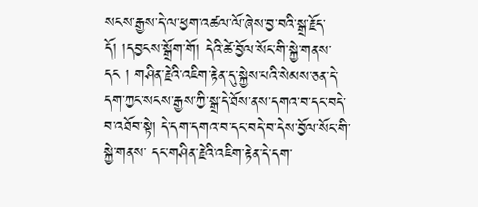སངས་རྒྱས་དེ་ལ་ཕྱག་འཚལ་ལོ་ཞེས་བྱ་བའི་སྒྲ་རྗོད་དོ། །དབྱངས་སྒྲོག་གོ། དེའི་ཚེ་བྱོལ་སོང་གི་སྐྱེ་གནས་དང ། གཤིན་རྗེའི་འཇིག་རྟེན་དུ་སྐྱེས་པའི་སེམས་ཅན་དེ་དག་ཀྱང་སངས་རྒྱས་ཀྱི་སྒྲ་དེ་ཐོས་ནས་དགའ་བ་དང་བདེ་བ་འཐོབ་སྟེ། དེ་དག་དགའ་བ་དང་བདེ་བ་དེས་བྱོལ་སོང་གི་སྐྱེ་གནས་ དང་གཤིན་རྗེའི་འཇིག་རྟེན་དེ་དག་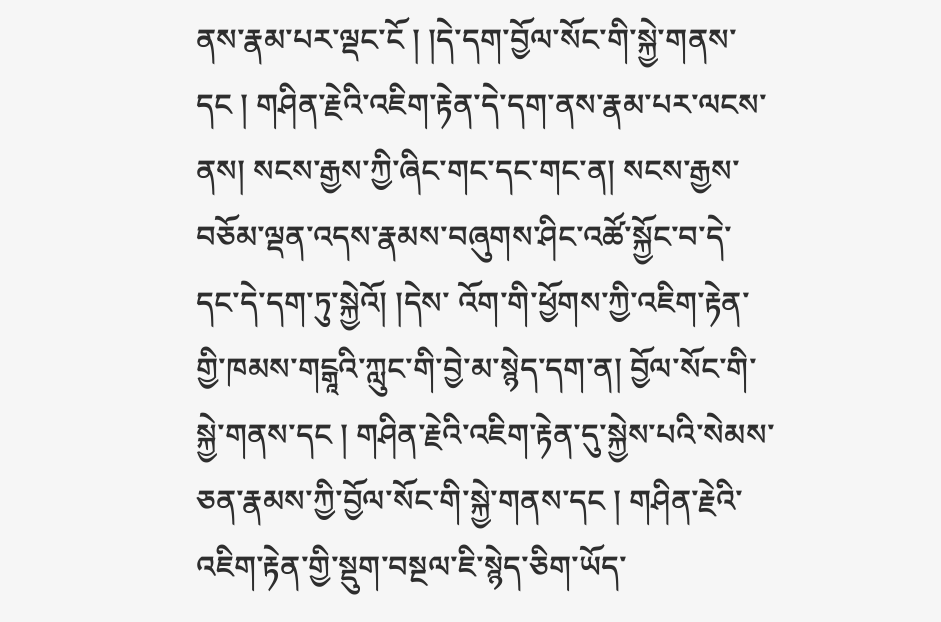ནས་རྣམ་པར་ལྡང་ངོ ། །དེ་དག་བྱོལ་སོང་གི་སྐྱེ་གནས་དང ། གཤིན་རྗེའི་འཇིག་རྟེན་དེ་དག་ནས་རྣམ་པར་ལངས་ནས། སངས་རྒྱས་ཀྱི་ཞིང་གང་དང་གང་ན། སངས་རྒྱས་བཅོམ་ལྡན་འདས་རྣམས་བཞུགས་ཤིང་འཚོ་སྐྱོང་བ་དེ་དང་དེ་དག་ཏུ་སྐྱེའོ། །དེས་ འོག་གི་ཕྱོགས་ཀྱི་འཇིག་རྟེན་གྱི་ཁམས་གངྒཱའི་ཀླུང་གི་བྱེ་མ་སྙེད་དག་ན། བྱོལ་སོང་གི་སྐྱེ་གནས་དང ། གཤིན་རྗེའི་འཇིག་རྟེན་དུ་སྐྱེས་པའི་སེམས་ཅན་རྣམས་ཀྱི་བྱོལ་སོང་གི་སྐྱེ་གནས་དང ། གཤིན་རྗེའི་འཇིག་རྟེན་གྱི་སྡུག་བསྔལ་ཇི་སྙེད་ཅིག་ཡོད་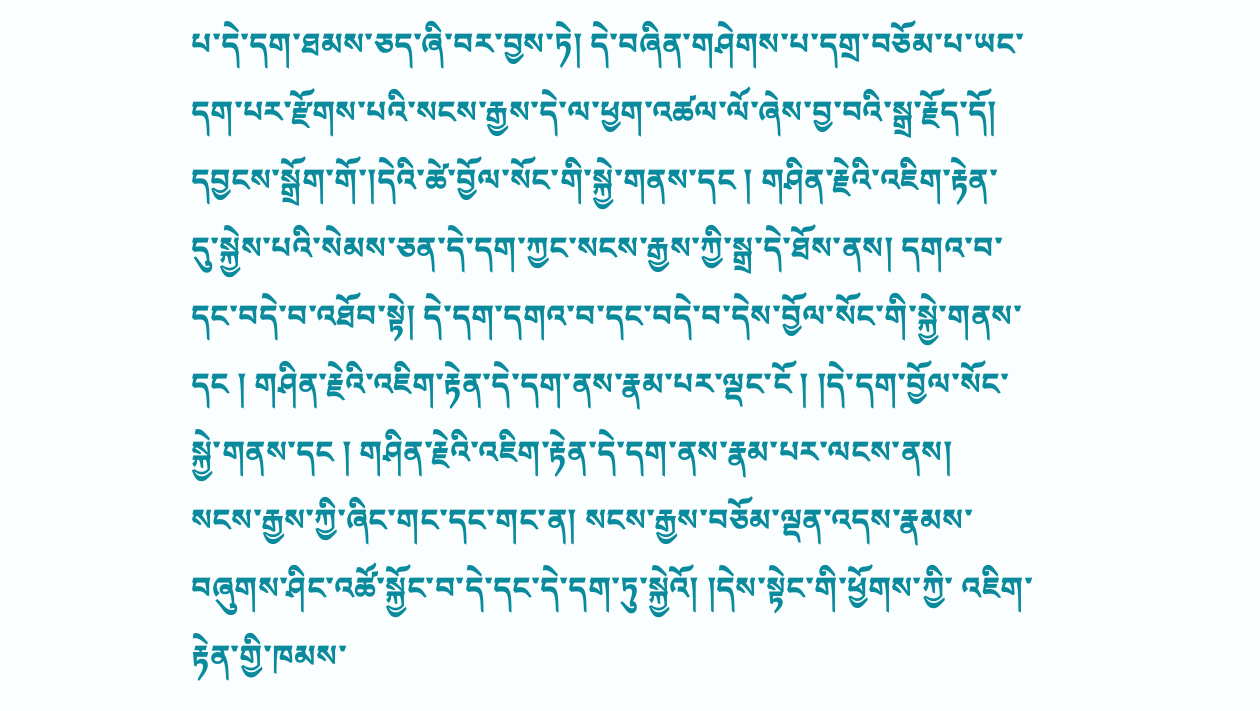པ་དེ་དག་ཐམས་ཅད་ཞི་བར་བྱས་ཏེ། དེ་བཞིན་གཤེགས་པ་དགྲ་བཅོམ་པ་ཡང་དག་པར་རྫོགས་པའི་སངས་རྒྱས་དེ་ལ་ཕྱག་འཚལ་ལོ་ཞེས་བྱ་བའི་སྒྲ་རྗོད་དོ། དབྱངས་སྒྲོག་གོ་།དེའི་ཚེ་བྱོལ་སོང་གི་སྐྱེ་གནས་དང ། གཤིན་རྗེའི་འཇིག་རྟེན་ དུ་སྐྱེས་པའི་སེམས་ཅན་དེ་དག་ཀྱང་སངས་རྒྱས་ཀྱི་སྒྲ་དེ་ཐོས་ནས། དགའ་བ་དང་བདེ་བ་འཐོབ་སྟེ། དེ་དག་དགའ་བ་དང་བདེ་བ་དེས་བྱོལ་སོང་གི་སྐྱེ་གནས་དང ། གཤིན་རྗེའི་འཇིག་རྟེན་དེ་དག་ནས་རྣམ་པར་ལྡང་ངོ ། །དེ་དག་བྱོལ་སོང་
སྐྱེ་གནས་དང ། གཤིན་རྗེའི་འཇིག་རྟེན་དེ་དག་ནས་རྣམ་པར་ལངས་ནས། སངས་རྒྱས་ཀྱི་ཞིང་གང་དང་གང་ན། སངས་རྒྱས་བཅོམ་ལྡན་འདས་རྣམས་བཞུགས་ཤིང་འཚོ་སྐྱོང་བ་དེ་དང་དེ་དག་ཏུ་སྐྱེའོ། །དེས་སྟེང་གི་ཕྱོགས་ཀྱི་ འཇིག་རྟེན་གྱི་ཁམས་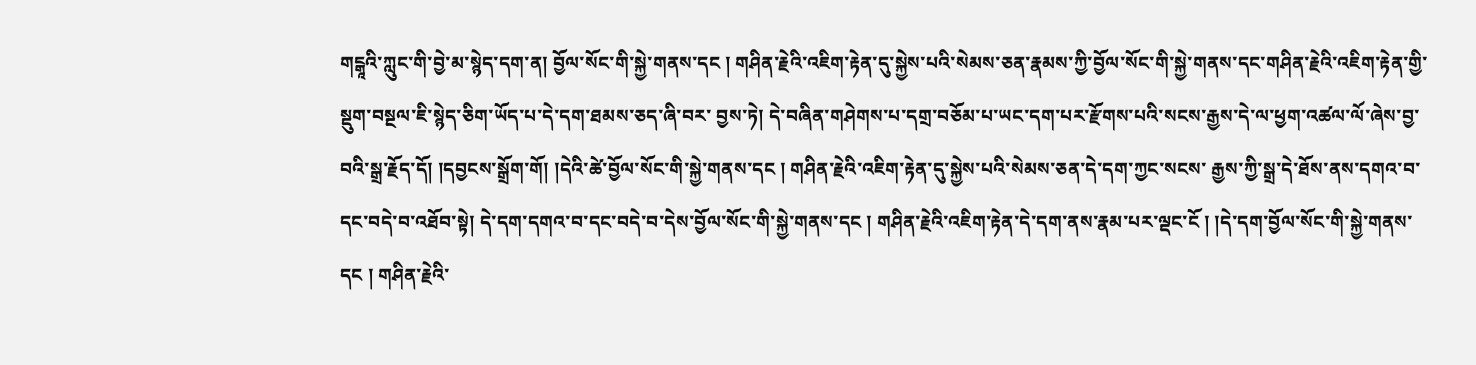གངྒཱའི་ཀླུང་གི་བྱེ་མ་སྙེད་དག་ན། བྱོལ་སོང་གི་སྐྱེ་གནས་དང ། གཤིན་རྗེའི་འཇིག་རྟེན་དུ་སྐྱེས་པའི་སེམས་ཅན་རྣམས་ཀྱི་བྱོལ་སོང་གི་སྐྱེ་གནས་དང་གཤིན་རྗེའི་འཇིག་རྟེན་གྱི་སྡུག་བསྔལ་ཇི་སྙེད་ཅིག་ཡོད་པ་དེ་དག་ཐམས་ཅད་ཞི་བར་ བྱས་ཏེ། དེ་བཞིན་གཤེགས་པ་དགྲ་བཅོམ་པ་ཡང་དག་པར་རྫོགས་པའི་སངས་རྒྱས་དེ་ལ་ཕྱག་འཚལ་ལོ་ཞེས་བྱ་བའི་སྒྲ་རྗོད་དོ། །དབྱངས་སྒྲོག་གོ། །དེའི་ཚེ་བྱོལ་སོང་གི་སྐྱེ་གནས་དང ། གཤིན་རྗེའི་འཇིག་རྟེན་དུ་སྐྱེས་པའི་སེམས་ཅན་དེ་དག་ཀྱང་སངས་ རྒྱས་ཀྱི་སྒྲ་དེ་ཐོས་ནས་དགའ་བ་དང་བདེ་བ་འཐོབ་སྟེ། དེ་དག་དགའ་བ་དང་བདེ་བ་དེས་བྱོལ་སོང་གི་སྐྱེ་གནས་དང ། གཤིན་རྗེའི་འཇིག་རྟེན་དེ་དག་ནས་རྣམ་པར་ལྡང་ངོ ། །དེ་དག་བྱོལ་སོང་གི་སྐྱེ་གནས་དང ། གཤིན་རྗེའི་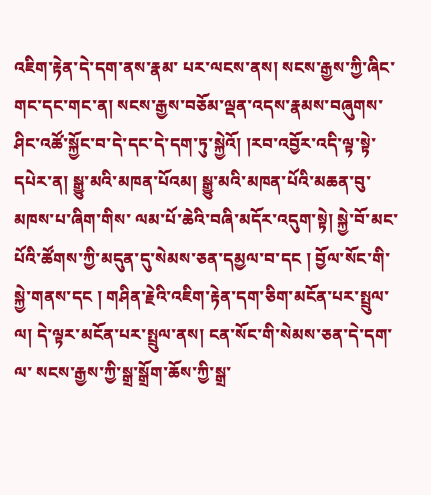འཇིག་རྟེན་དེ་དག་ནས་རྣམ་ པར་ལངས་ནས། སངས་རྒྱས་ཀྱི་ཞིང་གང་དང་གང་ན། སངས་རྒྱས་བཅོམ་ལྡན་འདས་རྣམས་བཞུགས་ཤིང་འཚོ་སྐྱོང་བ་དེ་དང་དེ་དག་ཏུ་སྐྱེའོ། །རབ་འབྱོར་འདི་ལྟ་སྟེ་དཔེར་ན། སྒྱུ་མའི་མཁན་པོའམ། སྒྱུ་མའི་མཁན་པོའི་མཆན་བུ་མཁས་པ་ཞིག་གིས་ ལམ་པོ་ཆེའི་བཞི་མདོར་འདུག་སྟེ། སྐྱེ་བོ་མང་པོའི་ཚོགས་ཀྱི་མདུན་དུ་སེམས་ཅན་དམྱལ་བ་དང ། བྱོལ་སོང་གི་སྐྱེ་གནས་དང ། གཤིན་རྗེའི་འཇིག་རྟེན་དག་ཅིག་མངོན་པར་སྤྲུལ་ལ། དེ་ལྟར་མངོན་པར་སྤྲུལ་ནས། ངན་སོང་གི་སེམས་ཅན་དེ་དག་ལ་ སངས་རྒྱས་ཀྱི་སྒྲ་སྒྲོག་ཆོས་ཀྱི་སྒྲ་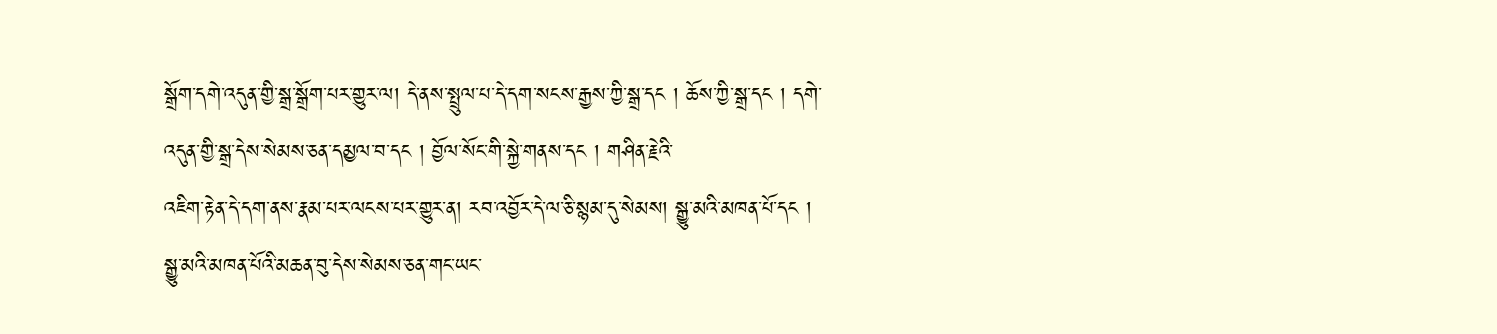སྒྲོག་དགེ་འདུན་གྱི་སྒྲ་སྒྲོག་པར་གྱུར་ལ། དེ་ནས་སྤྲུལ་པ་དེ་དག་སངས་རྒྱས་ཀྱི་སྒྲ་དང ། ཆོས་ཀྱི་སྒྲ་དང ། དགེ་འདུན་གྱི་སྒྲ་དེས་སེམས་ཅན་དམྱལ་བ་དང ། བྱོལ་སོང་གི་སྐྱེ་གནས་དང ། གཤིན་རྗེའི་
འཇིག་རྟེན་དེ་དག་ནས་རྣམ་པར་ལངས་པར་གྱུར་ན། རབ་འབྱོར་དེ་ལ་ཅི་སྙམ་དུ་སེམས། སྒྱུ་མའི་མཁན་པོ་དང ། སྒྱུ་མའི་མཁན་པོའི་མཆན་བུ་དེས་སེམས་ཅན་གང་ཡང་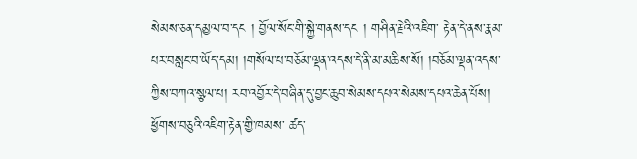སེམས་ཅན་དམྱལ་བ་དང ། བྱོལ་སོང་གི་སྐྱེ་གནས་དང ། གཤིན་རྗེའི་འཇིག་ རྟེན་དེ་ནས་རྣམ་པར་བསླང་བ་ཡོད་དམ། །གསོལ་པ་བཅོམ་ལྡན་འདས་དེ་ནི་མ་མཆིས་སོ། །བཅོམ་ལྡན་འདས་ཀྱིས་བཀའ་སྩལ་པ། རབ་འབྱོར་དེ་བཞིན་དུ་བྱང་ཆུབ་སེམས་དཔའ་སེམས་དཔའ་ཆེན་པོས། ཕྱོགས་བཅུའི་འཇིག་རྟེན་གྱི་ཁམས་ ཚད་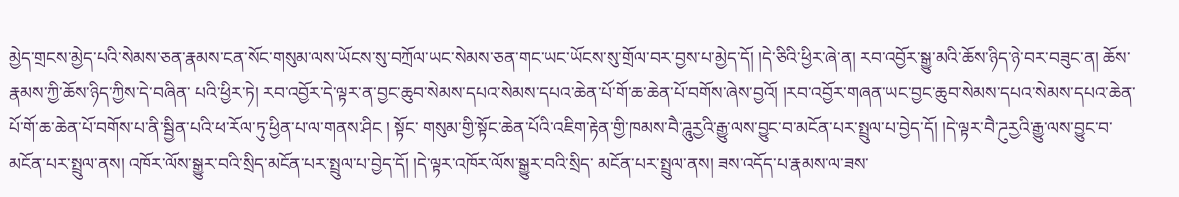མྱེད་གྲངས་མྱེད་པའི་སེམས་ཅན་རྣམས་ངན་སོང་གསུམ་ལས་ཡོངས་སུ་བཀྲོལ་ཡང་སེམས་ཅན་གང་ཡང་ཡོངས་སུ་གྲོལ་བར་བྱས་པ་མྱེད་དོ། །དེ་ཅིའི་ཕྱིར་ཞེ་ན། རབ་འབྱོར་སྒྱུ་མའི་ཆོས་ཉིད་ཉེ་བར་བཟུང་ན། ཆོས་རྣམས་ཀྱི་ཆོས་ཉིད་ཀྱིས་དེ་བཞིན་ པའི་ཕྱིར་ཏེ། རབ་འབྱོར་དེ་ལྟར་ན་བྱང་ཆུབ་སེམས་དཔའ་སེམས་དཔའ་ཆེན་པོ་གོ་ཆ་ཆེན་པོ་བགོས་ཞེས་བྱའོ། །རབ་འབྱོར་གཞན་ཡང་བྱང་ཆུབ་སེམས་དཔའ་སེམས་དཔའ་ཆེན་པོ་གོ་ཆ་ཆེན་པོ་བགོས་པ་ནི་སྦྱིན་པའི་ཕ་རོལ་ཏུ་ཕྱིན་པ་ལ་གནས་ཤིང ། སྟོང་ གསུམ་གྱི་སྟོང་ཆེན་པོའི་འཇིག་རྟེན་གྱི་ཁམས་བཻ་ཌཱུརྱའི་རྒྱུ་ལས་བྱུང་བ་མངོན་པར་སྤྲུལ་པ་བྱེད་དོ། །དེ་ལྟར་བཻ་ཌུརྱའི་རྒྱུ་ལས་བྱུང་བ་མངོན་པར་སྤྲུལ་ནས། འཁོར་ལོས་སྒྱུར་བའི་སྲིད་མངོན་པར་སྤྲུལ་པ་བྱེད་དོ། །དེ་ལྟར་འཁོར་ལོས་སྒྱུར་བའི་སྲིད་ མངོན་པར་སྤྲུལ་ནས། ཟས་འདོད་པ་རྣམས་ལ་ཟས་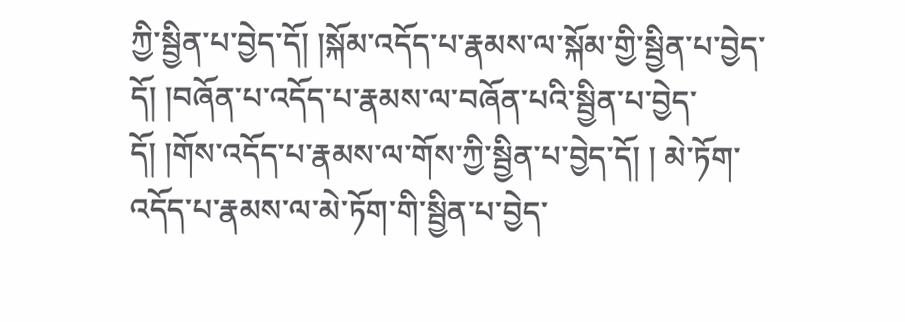ཀྱི་སྦྱིན་པ་བྱེད་དོ། །སྐོམ་འདོད་པ་རྣམས་ལ་སྐོམ་གྱི་སྦྱིན་པ་བྱེད་དོ། །བཞོན་པ་འདོད་པ་རྣམས་ལ་བཞོན་པའི་སྦྱིན་པ་བྱེད་དོ། །གོས་འདོད་པ་རྣམས་ལ་གོས་ཀྱི་སྦྱིན་པ་བྱེད་དོ། ། མེ་ཏོག་འདོད་པ་རྣམས་ལ་མེ་ཏོག་གི་སྦྱིན་པ་བྱེད་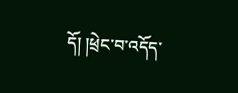དོ། །ཕྲེང་བ་འདོད་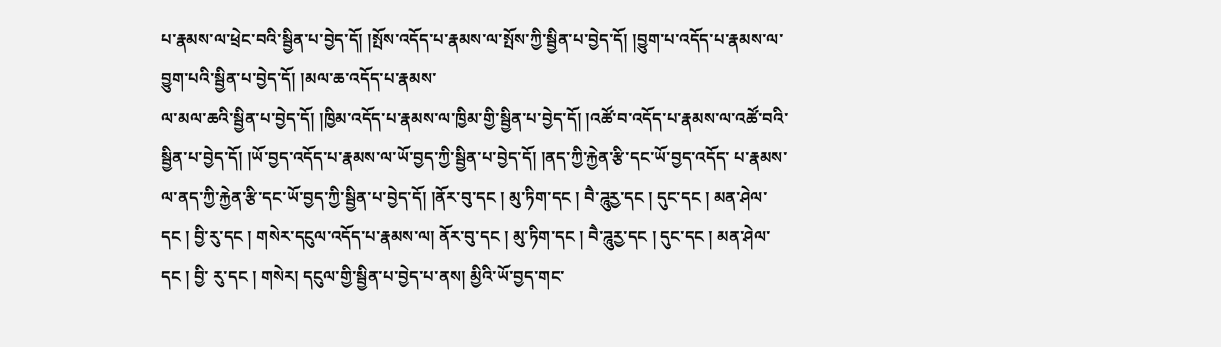པ་རྣམས་ལ་ཕྲེང་བའི་སྦྱིན་པ་བྱེད་དོ། །སྤོས་འདོད་པ་རྣམས་ལ་སྤོས་ཀྱི་སྦྱིན་པ་བྱེད་དོ། །བྱུག་པ་འདོད་པ་རྣམས་ལ་བྱུག་པའི་སྦྱིན་པ་བྱེད་དོ། །མལ་ཆ་འདོད་པ་རྣམས་
ལ་མལ་ཆའི་སྦྱིན་པ་བྱེད་དོ། །ཁྱིམ་འདོད་པ་རྣམས་ལ་ཁྱིམ་གྱི་སྦྱིན་པ་བྱེད་དོ། །འཚོ་བ་འདོད་པ་རྣམས་ལ་འཚོ་བའི་སྦྱིན་པ་བྱེད་དོ། །ཡོ་བྱད་འདོད་པ་རྣམས་ལ་ཡོ་བྱད་ཀྱི་སྦྱིན་པ་བྱེད་དོ། །ནད་ཀྱི་རྐྱེན་རྩི་དང་ཡོ་བྱད་འདོད་ པ་རྣམས་ལ་ནད་ཀྱི་རྐྱེན་རྩི་དང་ཡོ་བྱད་ཀྱི་སྦྱིན་པ་བྱེད་དོ། །ནོར་བུ་དང ། མུ་ཏིག་དང ། བཻ་ཌཱུརྱ་དང ། དུང་དང ། མན་ཤེལ་དང ། བྱི་རུ་དང ། གསེར་དངུལ་འདོད་པ་རྣམས་ལ། ནོར་བུ་དང ། མུ་ཏིག་དང ། བཻ་ཌཱུརྱ་དང ། དུང་དང ། མན་ཤེལ་དང ། བྱི་ རུ་དང ། གསེར། དངུལ་གྱི་སྦྱིན་པ་བྱེད་པ་ནས། མྱིའི་ཡོ་བྱད་གང་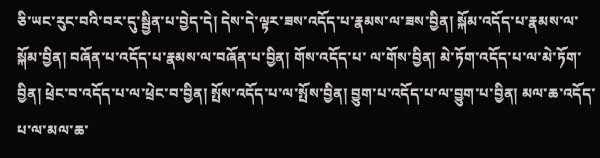ཅི་ཡང་རུང་བའི་བར་དུ་སྦྱིན་པ་བྱེད་དེ། དེས་དེ་ལྟར་ཟས་འདོད་པ་རྣམས་ལ་ཟས་བྱིན། སྐོམ་འདོད་པ་རྣམས་ལ་སྐོམ་བྱིན། བཞོན་པ་འདོད་པ་རྣམས་ལ་བཞོན་པ་བྱིན། གོས་འདོད་པ་ ལ་གོས་བྱིན། མེ་ཏོག་འདོད་པ་ལ་མེ་ཏོག་བྱིན། ཕྲེང་བ་འདོད་པ་ལ་ཕྲེང་བ་བྱིན། སྤོས་འདོད་པ་ལ་སྤོས་བྱིན། བྱུག་པ་འདོད་པ་ལ་བྱུག་པ་བྱིན། མལ་ཆ་འདོད་པ་ལ་མལ་ཆ་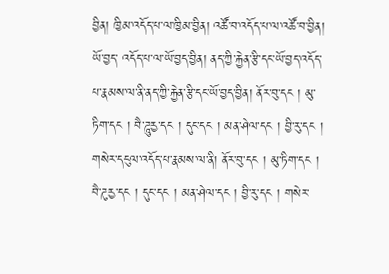བྱིན། ཁྱིམ་འདོད་པ་ལ་ཁྱིམ་བྱིན། འཚོ་བ་འདོད་པ་ལ་འཚོ་བ་བྱིན། ཡོ་བྱད་ འདོད་པ་ལ་ཡོ་བྱད་བྱིན། ནད་ཀྱི་རྐྱེན་རྩི་དང་ཡོ་བྱད་འདོད་པ་རྣམས་ལ་ནི་ནད་ཀྱི་རྐྱེན་རྩི་དང་ཡོ་བྱད་བྱིན། ནོར་བུ་དང ། མུ་ཏིག་དང ། བཻ་ཌཱུརྱ་དང ། དུང་དང ། མན་ཤེལ་དང ། བྱི་རུ་དང ། གསེར་དངུལ་འདོད་པ་རྣམས་ལ་ནི། ནོར་བུ་དང ། མུ་ཏིག་དང ། བཻ་ཌུརྱ་དང ། དུང་དང ། མན་ཤེལ་དང ། བྱི་རུ་དང ། གསེར་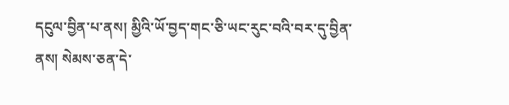དངུལ་བྱིན་པ་ནས། མྱིའི་ཡོ་བྱད་གང་ཅི་ཡང་རུང་བའི་བར་དུ་བྱིན་ནས། སེམས་ཅན་དེ་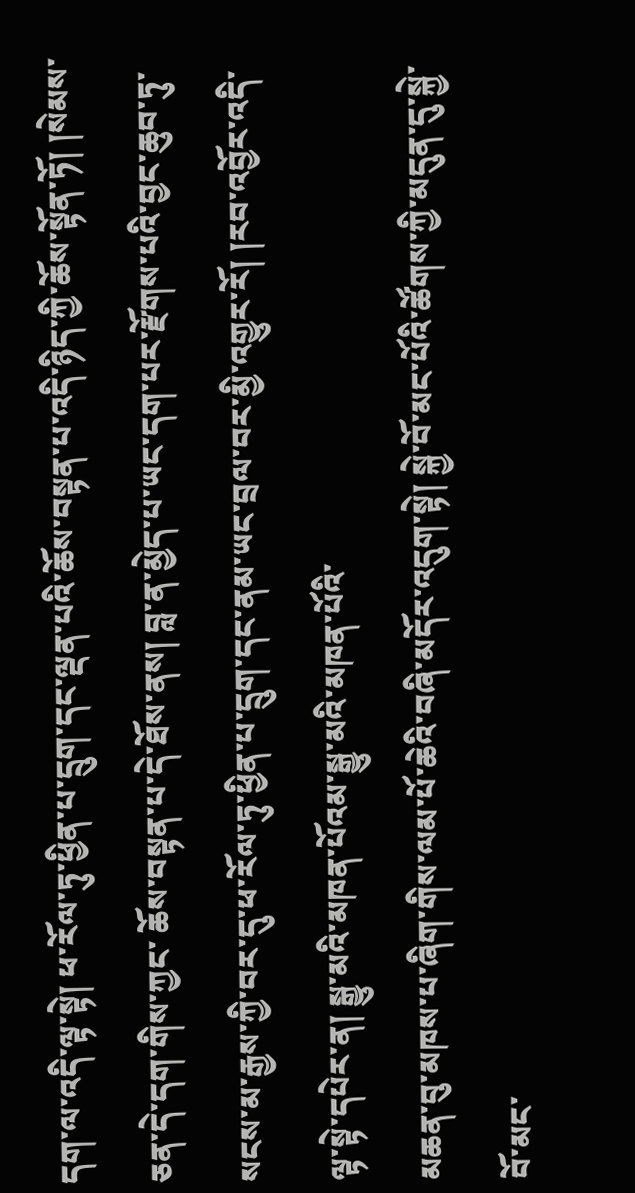དག་ལ་འདི་ལྟ་སྟེ། ཕ་རོལ་ཏུ་ཕྱིན་པ་དྲུག་དང་ལྡན་པའི་ཆོས་བསྟན་པ་འདི་ཉིད་ཀྱི་ཆོས་སྟོན་ཏོ། །སེམས་ཅན་དེ་དག་གིས་ཀྱང་ ཆོས་བསྟན་པ་དེ་ཐོས་ནས། བླ་ན་མྱེད་པ་ཡང་དག་པར་རྫོགས་པའི་བྱང་ཆུབ་ཏུ་སངས་མ་རྒྱས་ཀྱི་བར་དུ་ཕ་རོལ་ཏུ་ཕྱིན་པ་དྲུག་དང་ནམ་ཡང་བྲལ་བར་མྱི་འགྱུར་རོ། །རབ་འབྱོར་འདི་ལྟ་སྟེ་དཔེར་ན། སྒྱུ་མའི་མཁན་པོའམ་སྒྱུ་མའི་མཁན་པོའི་
མཆན་བུ་མཁས་པ་ཞིག་གིས་ལམ་པོ་ཆེའི་བཞི་མདོར་འདུག་སྟེ། སྐྱེ་བོ་མང་པོའི་ཚོགས་ཀྱི་མདུན་དུ་སྐྱེ་བོ་མང་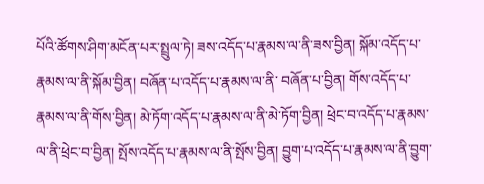པོའི་ཚོགས་ཤིག་མངོན་པར་སྤྲུལ་ཏེ། ཟས་འདོད་པ་རྣམས་ལ་ནི་ཟས་བྱིན། སྐོམ་འདོད་པ་རྣམས་ལ་ནི་སྐོམ་བྱིན། བཞོན་པ་འདོད་པ་རྣམས་ལ་ནི་ བཞོན་པ་བྱིན། གོས་འདོད་པ་རྣམས་ལ་ནི་གོས་བྱིན། མེ་ཏོག་འདོད་པ་རྣམས་ལ་ནི་མེ་ཏོག་བྱིན། ཕྲེང་བ་འདོད་པ་རྣམས་ལ་ནི་ཕྲེང་བ་བྱིན། སྤོས་འདོད་པ་རྣམས་ལ་ནི་སྤོས་བྱིན། བྱུག་པ་འདོད་པ་རྣམས་ལ་ནི་བྱུག་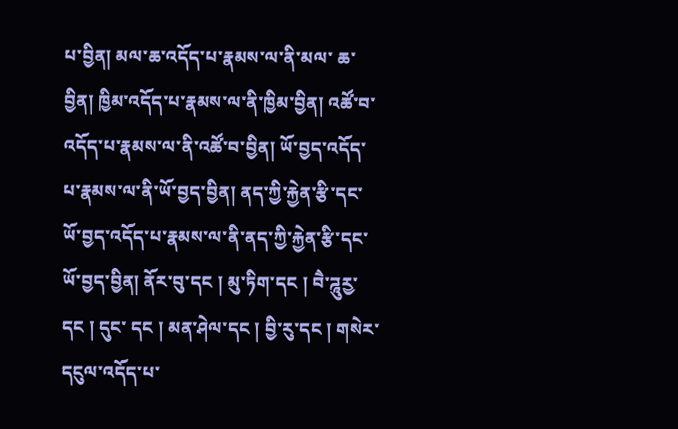པ་བྱིན། མལ་ཆ་འདོད་པ་རྣམས་ལ་ནི་མལ་ ཆ་བྱིན། ཁྱིམ་འདོད་པ་རྣམས་ལ་ནི་ཁྱིམ་བྱིན། འཚོ་བ་འདོད་པ་རྣམས་ལ་ནི་འཚོ་བ་བྱིན། ཡོ་བྱད་འདོད་པ་རྣམས་ལ་ནི་ཡོ་བྱད་བྱིན། ནད་ཀྱི་རྐྱེན་རྩི་དང་ཡོ་བྱད་འདོད་པ་རྣམས་ལ་ནི་ནད་ཀྱི་རྐྱེན་རྩི་དང་ཡོ་བྱད་བྱིན། ནོར་བུ་དང ། མུ་ཏིག་དང ། བཻ་ཌཱུརྱ་དང ། དུང་ དང ། མན་ཤེལ་དང ། བྱི་རུ་དང ། གསེར་དངུལ་འདོད་པ་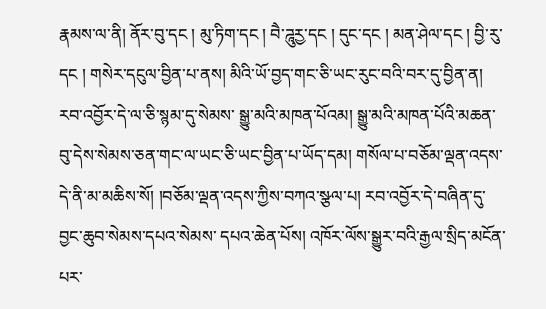རྣམས་ལ་ནི། ནོར་བུ་དང ། མུ་ཏིག་དང ། བཻ་ཌཱུརྱ་དང ། དུང་དང ། མན་ཤེལ་དང ། བྱི་རུ་དང ། གསེར་དངུལ་བྱིན་པ་ནས། མིའི་ཡོ་བྱད་གང་ཅི་ཡང་རུང་བའི་བར་དུ་བྱིན་ན། རབ་འབྱོར་དེ་ལ་ཅི་སྙམ་དུ་སེམས་ སྒྱུ་མའི་མཁན་པོའམ། སྒྱུ་མའི་མཁན་པོའི་མཆན་བུ་དེས་སེམས་ཅན་གང་ལ་ཡང་ཅི་ཡང་བྱིན་པ་ཡོད་དམ། གསོལ་པ་བཅོམ་ལྡན་འདས་དེ་ནི་མ་མཆིས་སོ། །བཅོམ་ལྡན་འདས་ཀྱིས་བཀའ་སྩལ་པ། རབ་འབྱོར་དེ་བཞིན་དུ་བྱང་ཆུབ་སེམས་དཔའ་སེམས་ དཔའ་ཆེན་པོས། འཁོར་ལོས་སྒྱུར་བའི་རྒྱལ་སྲིད་མངོན་པར་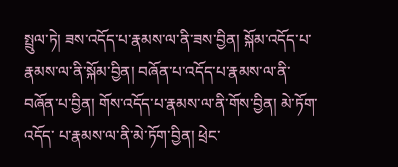སྤྲུལ་ཏེ། ཟས་འདོད་པ་རྣམས་ལ་ནི་ཟས་བྱིན། སྐོམ་འདོད་པ་རྣམས་ལ་ནི་སྐོམ་བྱིན། བཞོན་པ་འདོད་པ་རྣམས་ལ་ནི་བཞོན་པ་བྱིན། གོས་འདོད་པ་རྣམས་ལ་ནི་གོས་བྱིན། མེ་ཏོག་འདོད་ པ་རྣམས་ལ་ནི་མེ་ཏོག་བྱིན། ཕྲེང་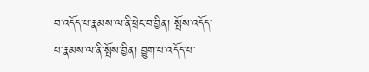བ་འདོད་པ་རྣམས་ལ་ནི་ཕྲེང་བ་བྱིན། སྤོས་འདོད་པ་རྣམས་ལ་ནི་སྤོས་བྱིན། བྱུག་པ་འདོད་པ་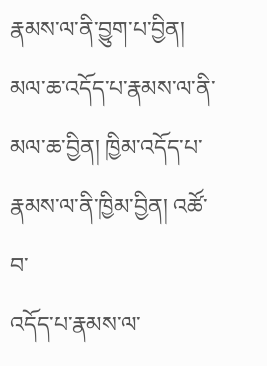རྣམས་ལ་ནི་བྱུག་པ་བྱིན། མལ་ཆ་འདོད་པ་རྣམས་ལ་ནི་མལ་ཆ་བྱིན། ཁྱིམ་འདོད་པ་རྣམས་ལ་ནི་ཁྱིམ་བྱིན། འཚོ་བ་
འདོད་པ་རྣམས་ལ་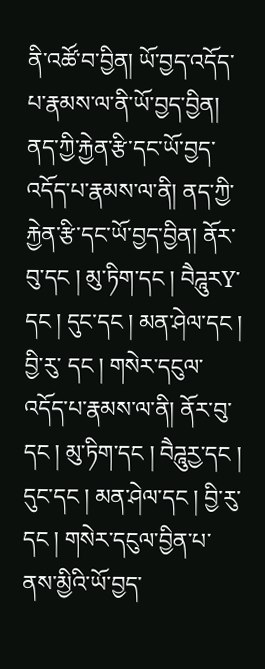ནི་འཚོ་བ་བྱིན། ཡོ་བྱད་འདོད་པ་རྣམས་ལ་ནི་ཡོ་བྱད་བྱིན། ནད་ཀྱི་རྐྱེན་རྩི་དང་ཡོ་བྱད་འདོད་པ་རྣམས་ལ་ནི། ནད་ཀྱི་རྐྱེན་རྩི་དང་ཡོ་བྱད་བྱིན། ནོར་བུ་དང ། མུ་ཏིག་དང ། བཻཌཱུརY་དང ། དུང་དང ། མན་ཤེལ་དང ། བྱི་རུ་ དང ། གསེར་དངུལ་འདོད་པ་རྣམས་ལ་ནི། ནོར་བུ་དང ། མུ་ཏིག་དང ། བཻཌཱུརྱ་དང ། དུང་དང ། མན་ཤེལ་དང ། བྱི་རུ་དང ། གསེར་དངུལ་བྱིན་པ་ནས་མྱིའི་ཡོ་བྱད་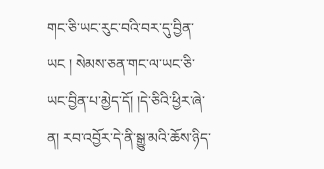གང་ཅི་ཡང་རུང་བའི་བར་དུ་བྱིན་ཡང ། སེམས་ཅན་གང་ལ་ཡང་ཅི་ཡང་བྱིན་པ་མྱེད་དོ། །དེ་ཅིའི་ཕྱིར་ཞེ་ན། རབ་འབྱོར་དེ་ནི་སྒྱུ་མའི་ཆོས་ཉིད་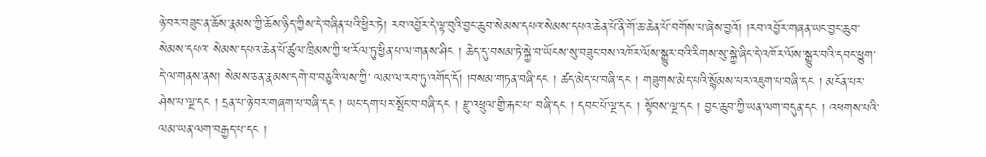ཉེ་བར་བཟུང་ན་ཆོས་རྣམས་ཀྱི་ཆོས་ཉིད་ཀྱིས་དེ་བཞིན་པའི་ཕྱིར་ཏེ། རབ་འབྱོར་དེ་ལྟ་བུའི་བྱང་ཆུབ་སེམས་དཔའ་སེམས་དཔའ་ཆེན་པོ་ནི་གོ་ཆ་ཆེན་པོ་བགོས་པ་ཞེས་བྱའོ། །རབ་འབྱོར་གཞན་ཡང་བྱང་ཆུབ་སེམས་དཔའ་ སེམས་དཔའ་ཆེན་པོ་ཚུལ་ཁྲིམས་ཀྱི་ཕ་རོལ་ཏུ་ཕྱིན་པ་ལ་གནས་ཤིང ། ཆེད་དུ་བསམ་ཏེ་སྐྱེ་བ་ཡོངས་སུ་བཟུང་བས་འཁོར་ལོས་སྒྱུར་བའི་རིགས་སུ་སྐྱེ་ཞིང་དེ་འཁོར་ལོས་སྒྱུར་བའི་དབང་ཕྱུག་དེ་ལ་གནས་ནས། སེམས་ཅན་རྣམས་དགེ་བ་བཅུའི་ལས་ཀྱི་ ལམ་ལ་རབ་ཏུ་འགོད་དོ། །བསམ་གཏན་བཞི་དང ། ཚད་མེད་པ་བཞི་དང ། གཟུགས་མེད་པའི་སྙོམས་པར་འཇུག་པ་བཞི་དང ། མངོན་པར་ཤེས་པ་ལྔ་དང ། དྲན་པ་ཉེ་བར་གཞག་པ་བཞི་དང ། ཡང་དག་པར་སྤོང་བ་བཞི་དང ། རྫུ་འཕྲུལ་གྱི་རྐང་པ་ བཞི་དང ། དབང་པོ་ལྔ་དང ། སྟོབས་ལྔ་དང ། བྱང་ཆུབ་ཀྱི་ཡན་ལག་བདུན་དང ། འཕགས་པའི་ལམ་ཡན་ལག་བརྒྱད་པ་དང །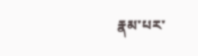རྣམ་པར་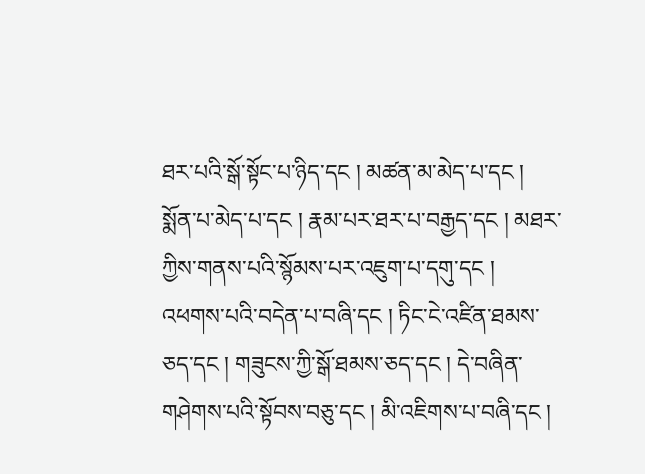ཐར་པའི་སྒོ་སྟོང་པ་ཉིད་དང ། མཚན་མ་མེད་པ་དང ། སྨོན་པ་མེད་པ་དང ། རྣམ་པར་ཐར་པ་བརྒྱད་དང ། མཐར་ཀྱིས་གནས་པའི་སྙོམས་པར་འཇུག་པ་དགུ་དང ། འཕགས་པའི་བདེན་པ་བཞི་དང ། ཏིང་ངེ་འཛིན་ཐམས་ཅད་དང ། གཟུངས་ཀྱི་སྒོ་ཐམས་ཅད་དང ། དེ་བཞིན་གཤེགས་པའི་སྟོབས་བཅུ་དང ། མི་འཇིགས་པ་བཞི་དང །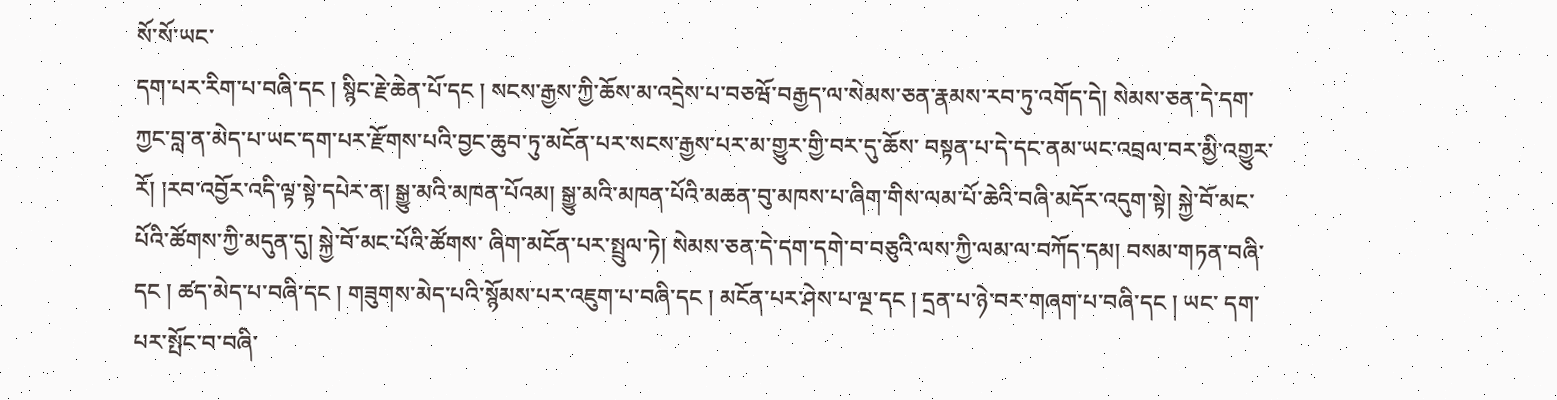སོ་སོ་ཡང་
དག་པར་རིག་པ་བཞི་དང ། སྙིང་རྗེ་ཆེན་པོ་དང ། སངས་རྒྱས་ཀྱི་ཆོས་མ་འདྲེས་པ་བཅཝོ་བརྒྱད་ལ་སེམས་ཅན་རྣམས་རབ་ཏུ་འགོད་དེ། སེམས་ཅན་དེ་དག་ཀྱང་བླ་ན་མེད་པ་ཡང་དག་པར་རྫོགས་པའི་བྱང་ཆུབ་ཏུ་མངོན་པར་སངས་རྒྱས་པར་མ་གྱུར་གྱི་བར་དུ་ཆོས་ བསྟན་པ་དེ་དང་ནམ་ཡང་འབྲལ་བར་མྱི་འགྱུར་རོ། །རབ་འབྱོར་འདི་ལྟ་སྟེ་དཔེར་ན། སྒྱུ་མའི་མཁན་པོའམ། སྒྱུ་མའི་མཁན་པོའི་མཆན་བུ་མཁས་པ་ཞིག་གིས་ལམ་པོ་ཆེའི་བཞི་མདོར་འདུག་སྟེ། སྐྱེ་བོ་མང་པོའི་ཚོགས་ཀྱི་མདུན་དུ། སྐྱེ་བོ་མང་པོའི་ཚོགས་ ཞིག་མངོན་པར་སྤྲུལ་ཏེ། སེམས་ཅན་དེ་དག་དགེ་བ་བཅུའི་ལས་ཀྱི་ལམ་ལ་བཀོད་དམ། བསམ་གཏན་བཞི་དང ། ཚད་མེད་པ་བཞི་དང ། གཟུགས་མེད་པའི་སྙོམས་པར་འཇུག་པ་བཞི་དང ། མངོན་པར་ཤེས་པ་ལྔ་དང ། དྲན་པ་ཉེ་བར་གཞག་པ་བཞི་དང ། ཡང་ དག་པར་སྤོང་བ་བཞི་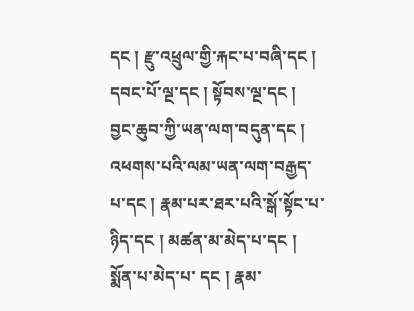དང ། རྫུ་འཕྲུལ་གྱི་རྐང་པ་བཞི་དང ། དབང་པོ་ལྔ་དང ། སྟོབས་ལྔ་དང ། བྱང་ཆུབ་ཀྱི་ཡན་ལག་བདུན་དང ། འཕགས་པའི་ལམ་ཡན་ལག་བརྒྱད་པ་དང ། རྣམ་པར་ཐར་པའི་སྒོ་སྟོང་པ་ཉིད་དང ། མཚན་མ་མེད་པ་དང ། སྨོན་པ་མེད་པ་ དང ། རྣམ་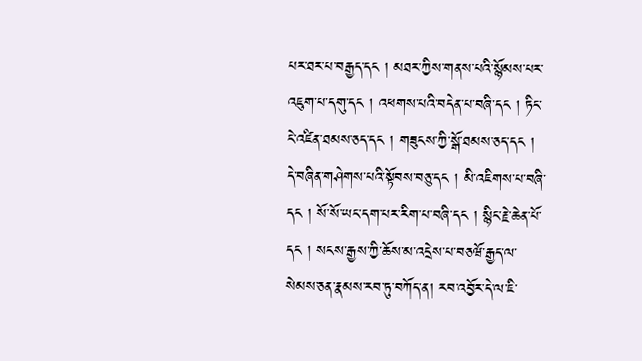པར་ཐར་པ་བརྒྱད་དང ། མཐར་ཀྱིས་གནས་པའི་སྙོམས་པར་འཇུག་པ་དགུ་དང ། འཕགས་པའི་བདེན་པ་བཞི་དང ། ཏིང་ངེ་འཛིན་ཐམས་ཅད་དང ། གཟུངས་ཀྱི་སྒོ་ཐམས་ཅད་དང ། དེ་བཞིན་གཤེགས་པའི་སྟོབས་བཅུ་དང ། མི་འཇིགས་པ་བཞི་དང ། སོ་སོ་ཡང་དག་པར་རིག་པ་བཞི་དང ། སྙིང་རྗེ་ཆེན་པོ་དང ། སངས་རྒྱས་ཀྱི་ཆོས་མ་འདྲེས་པ་བཅཝོ་རྒྱད་ལ་སེམས་ཅན་རྣམས་རབ་ཏུ་བཀོད་ན། རབ་འབྱོར་དེ་ལ་ཇི་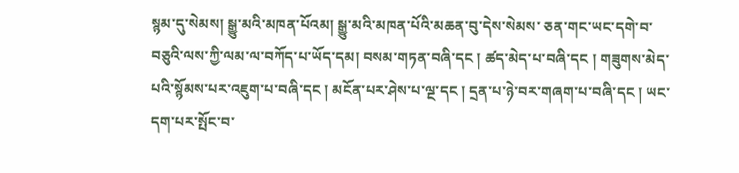སྙམ་དུ་སེམས། སྒྱུ་མའི་མཁན་པོའམ། སྒྱུ་མའི་མཁན་པོའི་མཆན་བུ་དེས་སེམས་ ཅན་གང་ཡང་དགེ་བ་བཅུའི་ལས་ཀྱི་ལམ་ལ་བཀོད་པ་ཡོད་དམ། བསམ་གཏན་བཞི་དང ། ཚད་མེད་པ་བཞི་དང ། གཟུགས་མེད་པའི་སྙོམས་པར་འཇུག་པ་བཞི་དང ། མངོན་པར་ཤེས་པ་ལྔ་དང ། དྲན་པ་ཉེ་བར་གཞག་པ་བཞི་དང ། ཡང་དག་པར་སྤོང་བ་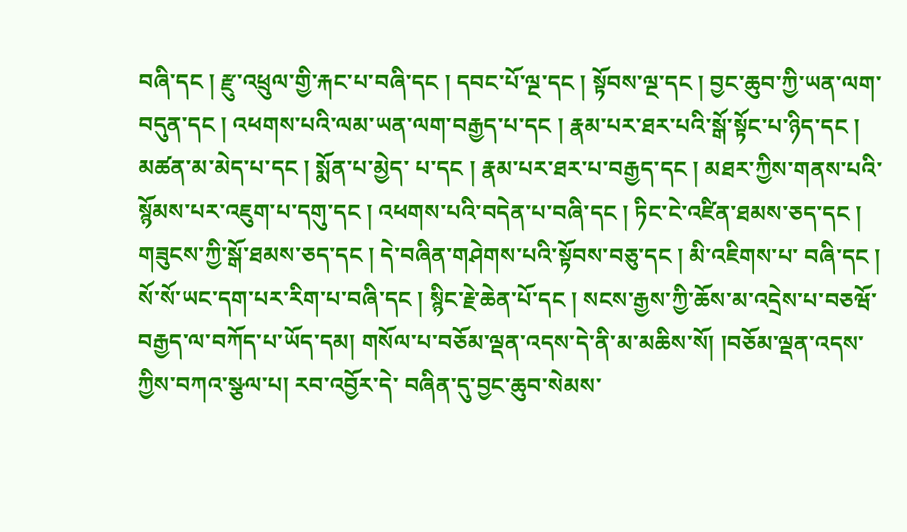བཞི་དང ། རྫུ་འཕྲུལ་གྱི་རྐང་པ་བཞི་དང ། དབང་པོ་ལྔ་དང ། སྟོབས་ལྔ་དང ། བྱང་ཆུབ་ཀྱི་ཡན་ལག་བདུན་དང ། འཕགས་པའི་ལམ་ཡན་ལག་བརྒྱད་པ་དང ། རྣམ་པར་ཐར་པའི་སྒོ་སྟོང་པ་ཉིད་དང ། མཚན་མ་མེད་པ་དང ། སྨོན་པ་མྱེད་ པ་དང ། རྣམ་པར་ཐར་པ་བརྒྱད་དང ། མཐར་ཀྱིས་གནས་པའི་སྙོམས་པར་འཇུག་པ་དགུ་དང ། འཕགས་པའི་བདེན་པ་བཞི་དང ། ཏིང་ངེ་འཛིན་ཐམས་ཅད་དང ། གཟུངས་ཀྱི་སྒོ་ཐམས་ཅད་དང ། དེ་བཞིན་གཤེགས་པའི་སྟོབས་བཅུ་དང ། མི་འཇིགས་པ་ བཞི་དང ། སོ་སོ་ཡང་དག་པར་རིག་པ་བཞི་དང ། སྙིང་རྗེ་ཆེན་པོ་དང ། སངས་རྒྱས་ཀྱི་ཆོས་མ་འདྲེས་པ་བཅཝོ་བརྒྱད་ལ་བཀོད་པ་ཡོད་དམ། གསོལ་པ་བཅོམ་ལྡན་འདས་དེ་ནི་མ་མཆིས་སོ། །བཅོམ་ལྡན་འདས་ཀྱིས་བཀའ་སྩལ་པ། རབ་འབྱོར་དེ་ བཞིན་དུ་བྱང་ཆུབ་སེམས་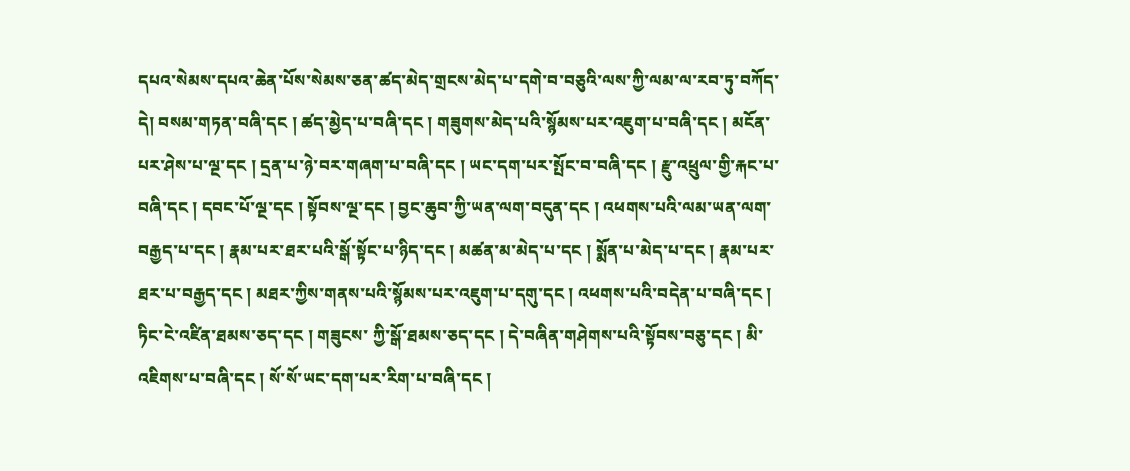དཔའ་སེམས་དཔའ་ཆེན་པོས་སེམས་ཅན་ཚད་མེད་གྲངས་མེད་པ་དགེ་བ་བཅུའི་ལས་ཀྱི་ལམ་ལ་རབ་ཏུ་བཀོད་དེ། བསམ་གཏན་བཞི་དང ། ཚད་མྱེད་པ་བཞི་དང ། གཟུགས་མེད་པའི་སྙོམས་པར་འཇུག་པ་བཞི་དང ། མངོན་པར་ཤེས་པ་ལྔ་དང ། དྲན་པ་ཉེ་བར་གཞག་པ་བཞི་དང ། ཡང་དག་པར་སྤོང་བ་བཞི་དང ། རྫུ་འཕྲུལ་གྱི་རྐང་པ་བཞི་དང ། དབང་པོ་ལྔ་དང ། སྟོབས་ལྔ་དང ། བྱང་ཆུབ་ཀྱི་ཡན་ལག་བདུན་དང ། འཕགས་པའི་ལམ་ཡན་ལག་བརྒྱད་པ་དང ། རྣམ་པར་ཐར་པའི་སྒོ་སྟོང་པ་ཉིད་དང ། མཚན་མ་མེད་པ་དང ། སྨོན་པ་མེད་པ་དང ། རྣམ་པར་ཐར་པ་བརྒྱད་དང ། མཐར་ཀྱིས་གནས་པའི་སྙོམས་པར་འཇུག་པ་དགུ་དང ། འཕགས་པའི་བདེན་པ་བཞི་དང ། ཏིང་ངེ་འཛིན་ཐམས་ཅད་དང ། གཟུངས་ ཀྱི་སྒོ་ཐམས་ཅད་དང ། དེ་བཞིན་གཤེགས་པའི་སྟོབས་བཅུ་དང ། མི་འཇིགས་པ་བཞི་དང ། སོ་སོ་ཡང་དག་པར་རིག་པ་བཞི་དང །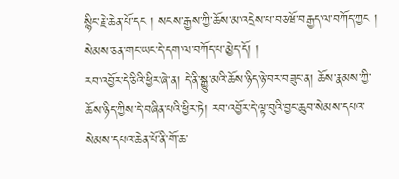སྙིང་རྗེ་ཆེན་པོ་དང ། སངས་རྒྱས་ཀྱི་ཆོས་མ་འདྲེས་པ་བཅཝོ་བརྒྱད་ལ་བཀོད་ཀྱང ། སེམས་ཅན་གང་ཡང་དེ་དག་ལ་བཀོད་པ་མྱེད་དོ། །
རབ་འབྱོར་དེ་ཅིའི་ཕྱིར་ཞེ་ན། དེ་ནི་སྒྱུ་མའི་ཆོས་ཉིད་ཉེ་བར་བཟུང་ན། ཆོས་རྣམས་ཀྱི་ཆོས་ཉིད་ཀྱིས་དེ་བཞིན་པའི་ཕྱིར་ཏེ། རབ་འབྱོར་དེ་ལྟ་བུའི་བྱང་ཆུབ་སེམས་དཔའ་སེམས་དཔའ་ཆེན་པོ་ནི་གོ་ཆ་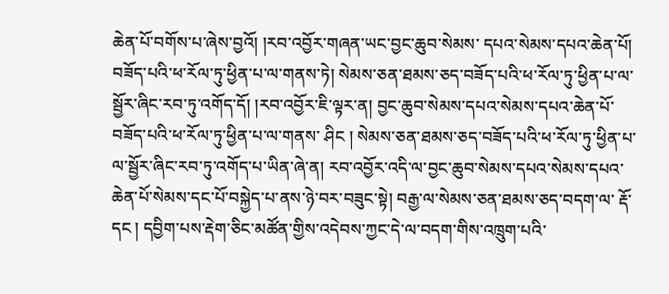ཆེན་པོ་བགོས་པ་ཞེས་བྱའོ། །རབ་འབྱོར་གཞན་ཡང་བྱང་ཆུབ་སེམས་ དཔའ་སེམས་དཔའ་ཆེན་པོ། བཟོད་པའི་ཕ་རོལ་ཏུ་ཕྱིན་པ་ལ་གནས་ཏེ། སེམས་ཅན་ཐམས་ཅད་བཟོད་པའི་ཕ་རོལ་ཏུ་ཕྱིན་པ་ལ་སྦྱོར་ཞིང་རབ་ཏུ་འགོད་དོ། །རབ་འབྱོར་ཇི་ལྟར་ན། བྱང་ཆུབ་སེམས་དཔའ་སེམས་དཔའ་ཆེན་པོ་བཟོད་པའི་ཕ་རོལ་ཏུ་ཕྱིན་པ་ལ་གནས་ ཤིང ། སེམས་ཅན་ཐམས་ཅད་བཟོད་པའི་ཕ་རོལ་ཏུ་ཕྱིན་པ་ལ་སྦྱོར་ཞིང་རབ་ཏུ་འགོད་པ་ཡིན་ཞེ་ན། རབ་འབྱོར་འདི་ལ་བྱང་ཆུབ་སེམས་དཔའ་སེམས་དཔའ་ཆེན་པོ་སེམས་དང་པོ་བསྐྱེད་པ་ནས་ཉེ་བར་བཟུང་སྟེ། བརྒྱ་ལ་སེམས་ཅན་ཐམས་ཅད་བདག་ལ་ རྡོ་དང ། དབྱིག་པས་རྡེག་ཅིང་མཚོན་གྱིས་འདེབས་ཀྱང་དེ་ལ་བདག་གིས་འཁྲུག་པའི་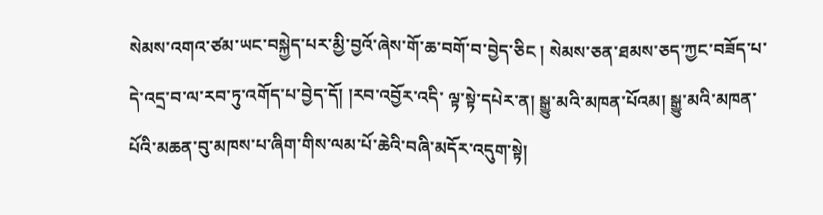སེམས་འགའ་ཙམ་ཡང་བསྐྱེད་པར་མྱི་བྱའོ་ཞེས་གོ་ཆ་བགོ་བ་བྱེད་ཅིང ། སེམས་ཅན་ཐམས་ཅད་ཀྱང་བཟོད་པ་དེ་འདྲ་བ་ལ་རབ་ཏུ་འགོད་པ་བྱེད་དོ། །རབ་འབྱོར་འདི་ ལྟ་སྟེ་དཔེར་ན། སྒྱུ་མའི་མཁན་པོའམ། སྒྱུ་མའི་མཁན་པོའི་མཆན་བུ་མཁས་པ་ཞིག་གིས་ལམ་པོ་ཆེའི་བཞི་མདོར་འདུག་སྟེ།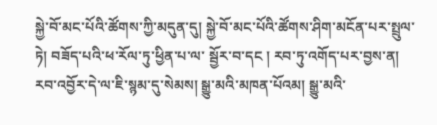སྐྱེ་བོ་མང་པོའི་ཚོགས་ཀྱི་མདུན་དུ། སྐྱེ་བོ་མང་པོའི་ཚོགས་ཤིག་མངོན་པར་སྤྲུལ་ཏེ། བཟོད་པའི་ཕ་རོལ་ཏུ་ཕྱིན་པ་ལ་ སྦྱོར་བ་དང ། རབ་ཏུ་འགོད་པར་བྱས་ན། རབ་འབྱོར་དེ་ལ་ཇི་སྙམ་དུ་སེམས། སྒྱུ་མའི་མཁན་པོའམ། སྒྱུ་མའི་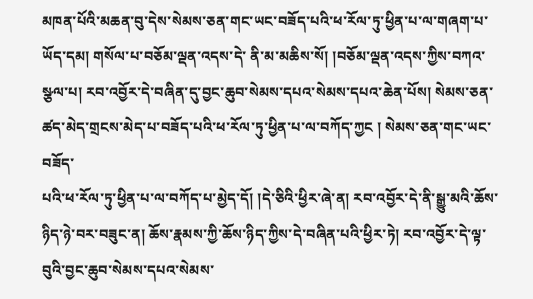མཁན་པོའི་མཆན་བུ་དེས་སེམས་ཅན་གང་ཡང་བཟོད་པའི་ཕ་རོལ་ཏུ་ཕྱིན་པ་ལ་གཞག་པ་ཡོད་དམ། གསོལ་པ་བཅོམ་ལྡན་འདས་དེ་ ནི་མ་མཆིས་སོ། །བཅོམ་ལྡན་འདས་ཀྱིས་བཀའ་སྩལ་པ། རབ་འབྱོར་དེ་བཞིན་དུ་བྱང་ཆུབ་སེམས་དཔའ་སེམས་དཔའ་ཆེན་པོས། སེམས་ཅན་ཚད་མེད་གྲངས་མེད་པ་བཟོད་པའི་ཕ་རོལ་ཏུ་ཕྱིན་པ་ལ་བཀོད་ཀྱང ། སེམས་ཅན་གང་ཡང་བཟོད་
པའི་ཕ་རོལ་ཏུ་ཕྱིན་པ་ལ་བཀོད་པ་མྱེད་དོ། །དེ་ཅིའི་ཕྱིར་ཞེ་ན། རབ་འབྱོར་དེ་ནི་སྒྱུ་མའི་ཆོས་ཉིད་ཉེ་བར་བཟུང་ན། ཆོས་རྣམས་ཀྱི་ཆོས་ཉིད་ཀྱིས་དེ་བཞིན་པའི་ཕྱིར་ཏེ། རབ་འབྱོར་དེ་ལྟ་བུའི་བྱང་ཆུབ་སེམས་དཔའ་སེམས་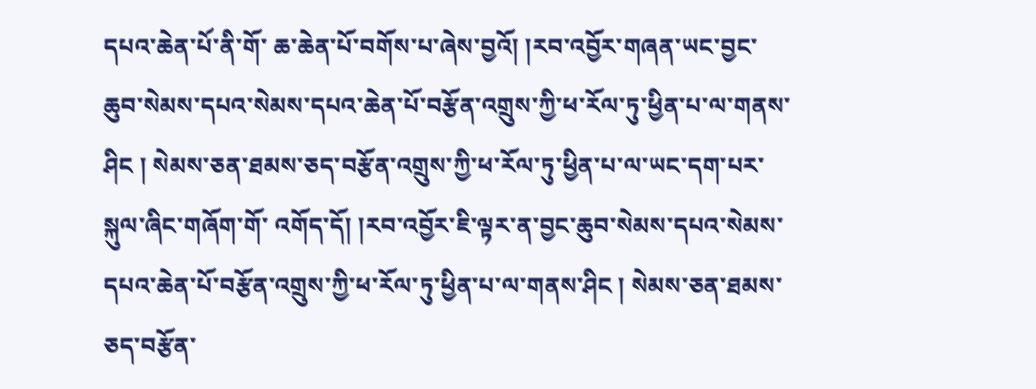དཔའ་ཆེན་པོ་ནི་གོ་ ཆ་ཆེན་པོ་བགོས་པ་ཞེས་བྱའོ། །རབ་འབྱོར་གཞན་ཡང་བྱང་ཆུབ་སེམས་དཔའ་སེམས་དཔའ་ཆེན་པོ་བརྩོན་འགྲུས་ཀྱི་ཕ་རོལ་ཏུ་ཕྱིན་པ་ལ་གནས་ཤིང ། སེམས་ཅན་ཐམས་ཅད་བརྩོན་འགྲུས་ཀྱི་ཕ་རོལ་ཏུ་ཕྱིན་པ་ལ་ཡང་དག་པར་སྐུལ་ཞིང་གཞོག་གོ་ འགོད་དོ། །རབ་འབྱོར་ཇི་ལྟར་ན་བྱང་ཆུབ་སེམས་དཔའ་སེམས་དཔའ་ཆེན་པོ་བརྩོན་འགྲུས་ཀྱི་ཕ་རོལ་ཏུ་ཕྱིན་པ་ལ་གནས་ཤིང ། སེམས་ཅན་ཐམས་ཅད་བརྩོན་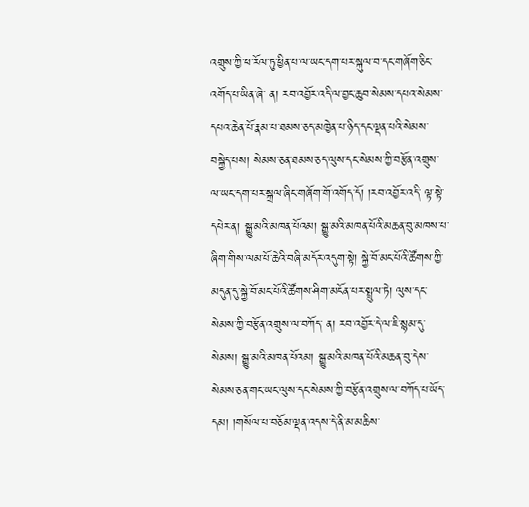འགྲུས་ཀྱི་ཕ་རོལ་ཏུ་ཕྱིན་པ་ལ་ཡང་དག་པར་སྐུལ་བ་དང་གཞོག་ཅིང་འགོད་པ་ཡིན་ཞེ་ ན། རབ་འབྱོར་འདི་ལ་བྱང་ཆུབ་སེམས་དཔའ་སེམས་དཔའ་ཆེན་པོ་རྣམ་པ་ཐམས་ཅད་མཁྱེན་པ་ཉིད་དང་ལྡན་པའི་སེམས་བསྐྱེད་པས། སེམས་ཅན་ཐམས་ཅད་ལུས་དང་སེམས་ཀྱི་བརྩོན་འགྲུས་ལ་ཡང་དག་པར་སྐྲལ་ཞིང་གཞོག་གོ་འགོད་དོ། །རབ་འབྱོར་འདི་ ལྟ་སྟེ་དཔེར་ན། སྒྱུ་མའི་མཁན་པོའམ། སྒྱུ་མའི་མཁན་པོའི་མཆན་བུ་མཁས་པ་ཞིག་གིས་ལམ་པོ་ཆེའི་བཞི་མདོར་འདུག་སྟེ། སྐྱེ་བོ་མང་པོའི་ཚོགས་ཀྱི་མདུན་དུ་སྐྱེ་བོ་མང་པོའི་ཚོགས་ཤིག་མངོན་པར་སྤྲུལ་ཏེ། ལུས་དང་སེམས་ཀྱི་བརྩོན་འགྲུས་ལ་བཀོད་ ན། རབ་འབྱོར་དེ་ལ་ཇི་སྙམ་དུ་སེམས། སྒྱུ་མའི་མཁན་པོའམ། སྒྱུ་མའི་མཁན་པོའི་མཆན་བུ་དེས་སེམས་ཅན་གང་ཡང་ལུས་དང་སེམས་ཀྱི་བརྩོན་འགྲུས་ལ་བཀོད་པ་ཡོད་དམ། །གསོལ་པ་བཅོམ་ལྡན་འདས་དེ་ནི་མ་མཆིས་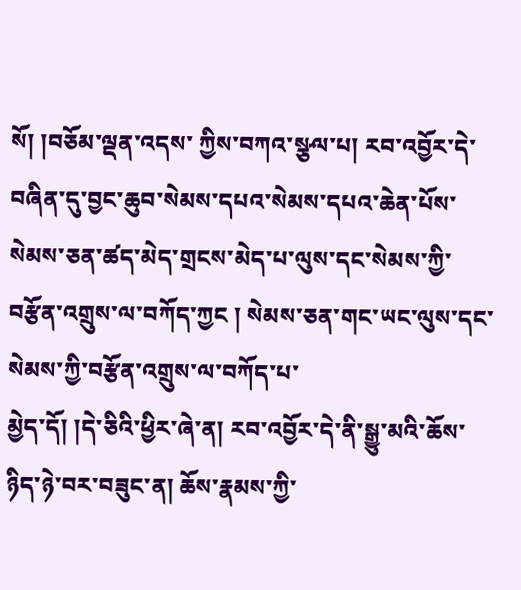སོ། །བཅོམ་ལྡན་འདས་ ཀྱིས་བཀའ་སྩལ་པ། རབ་འབྱོར་དེ་བཞིན་དུ་བྱང་ཆུབ་སེམས་དཔའ་སེམས་དཔའ་ཆེན་པོས་སེམས་ཅན་ཚད་མེད་གྲངས་མེད་པ་ལུས་དང་སེམས་ཀྱི་བརྩོན་འགྲུས་ལ་བཀོད་ཀྱང ། སེམས་ཅན་གང་ཡང་ལུས་དང་སེམས་ཀྱི་བརྩོན་འགྲུས་ལ་བཀོད་པ་
མྱེད་དོ། །དེ་ཅིའི་ཕྱིར་ཞེ་ན། རབ་འབྱོར་དེ་ནི་སྒྱུ་མའི་ཆོས་ཉིད་ཉེ་བར་བཟུང་ན། ཆོས་རྣམས་ཀྱི་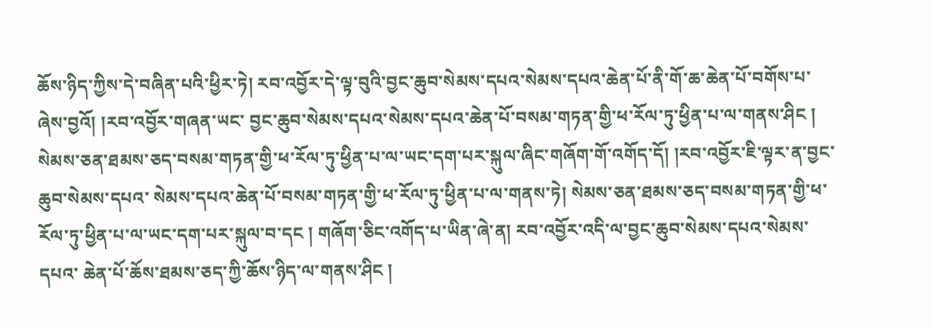ཆོས་ཉིད་ཀྱིས་དེ་བཞིན་པའི་ཕྱིར་ཏེ། རབ་འབྱོར་དེ་ལྟ་བུའི་བྱང་ཆུབ་སེམས་དཔའ་སེམས་དཔའ་ཆེན་པོ་ནི་གོ་ཆ་ཆེན་པོ་བགོས་པ་ཞེས་བྱའོ། །རབ་འབྱོར་གཞན་ཡང་ བྱང་ཆུབ་སེམས་དཔའ་སེམས་དཔའ་ཆེན་པོ་བསམ་གཏན་གྱི་ཕ་རོལ་ཏུ་ཕྱིན་པ་ལ་གནས་ཤིང ། སེམས་ཅན་ཐམས་ཅད་བསམ་གཏན་གྱི་ཕ་རོལ་ཏུ་ཕྱིན་པ་ལ་ཡང་དག་པར་སྐུལ་ཞིང་གཞོག་གོ་འགོད་དོ། །རབ་འབྱོར་ཇི་ལྟར་ན་བྱང་ཆུབ་སེམས་དཔའ་ སེམས་དཔའ་ཆེན་པོ་བསམ་གཏན་གྱི་ཕ་རོལ་ཏུ་ཕྱིན་པ་ལ་གནས་ཏེ། སེམས་ཅན་ཐམས་ཅད་བསམ་གཏན་གྱི་ཕ་རོལ་ཏུ་ཕྱིན་པ་ལ་ཡང་དག་པར་སྐུལ་བ་དང ། གཞོག་ཅིང་འགོད་པ་ཡིན་ཞེ་ན། རབ་འབྱོར་འདི་ལ་བྱང་ཆུབ་སེམས་དཔའ་སེམས་དཔའ་ ཆེན་པོ་ཆོས་ཐམས་ཅད་ཀྱི་ཆོས་ཉིད་ལ་གནས་ཤིང །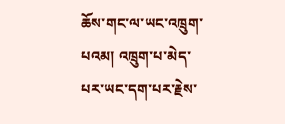ཆོས་གང་ལ་ཡང་འཁྲུག་པའམ། འཁྲུག་པ་མེད་པར་ཡང་དག་པར་རྗེས་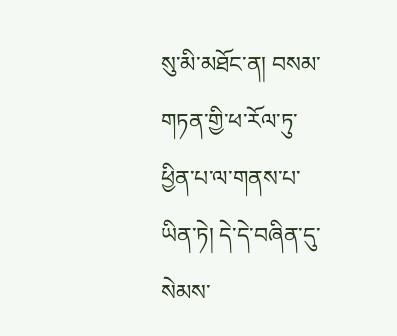སུ་མི་མཐོང་ན། བསམ་གཏན་གྱི་ཕ་རོལ་ཏུ་ཕྱིན་པ་ལ་གནས་པ་ཡིན་ཏེ། དེ་དེ་བཞིན་དུ་སེམས་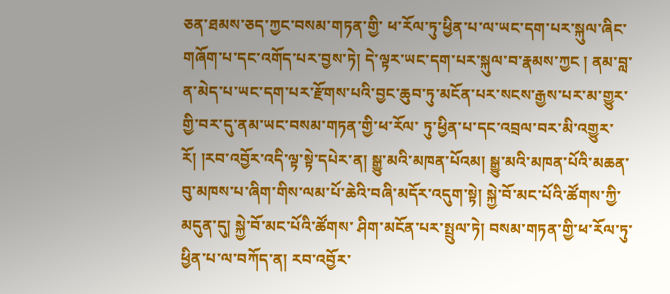ཅན་ཐམས་ཅད་ཀྱང་བསམ་གཏན་གྱི་ ཕ་རོལ་ཏུ་ཕྱིན་པ་ལ་ཡང་དག་པར་སྐུལ་ཞིང་གཞོག་པ་དང་འགོད་པར་བྱས་ཏེ། དེ་ལྟར་ཡང་དག་པར་སྐུལ་བ་རྣམས་ཀྱང ། ནམ་བླ་ན་མེད་པ་ཡང་དག་པར་རྫོགས་པའི་བྱང་ཆུབ་ཏུ་མངོན་པར་སངས་རྒྱས་པར་མ་གྱུར་གྱི་བར་དུ་ནམ་ཡང་བསམ་གཏན་གྱི་ཕ་རོལ་ ཏུ་ཕྱིན་པ་དང་འབྲལ་བར་མི་འགྱུར་རོ། །རབ་འབྱོར་འདི་ལྟ་སྟེ་དཔེར་ན། སྒྱུ་མའི་མཁན་པོའམ། སྒྱུ་མའི་མཁན་པོའི་མཆན་བུ་མཁས་པ་ཞིག་གིས་ལམ་པོ་ཆེའི་བཞི་མདོར་འདུག་སྟེ། སྐྱེ་བོ་མང་པོའི་ཚོགས་ཀྱི་མདུན་དུ། སྐྱེ་བོ་མང་པོའི་ཚོགས་ ཤིག་མངོན་པར་སྤྲུལ་ཏེ། བསམ་གཏན་གྱི་ཕ་རོལ་ཏུ་ཕྱིན་པ་ལ་བཀོད་ན། རབ་འབྱོར་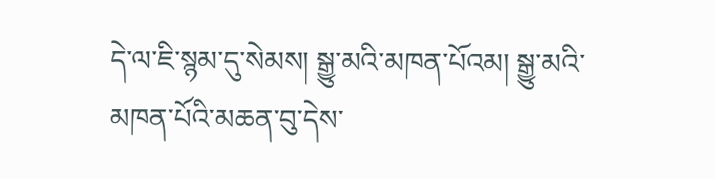དེ་ལ་ཇི་སྙམ་དུ་སེམས། སྒྱུ་མའི་མཁན་པོའམ། སྒྱུ་མའི་མཁན་པོའི་མཆན་བུ་དེས་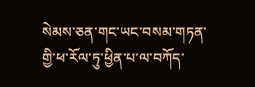སེམས་ཅན་གང་ཡང་བསམ་གཏན་གྱི་ཕ་རོལ་ཏུ་ཕྱིན་པ་ལ་བཀོད་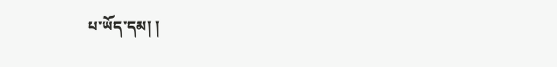པ་ཡོད་དམ། །